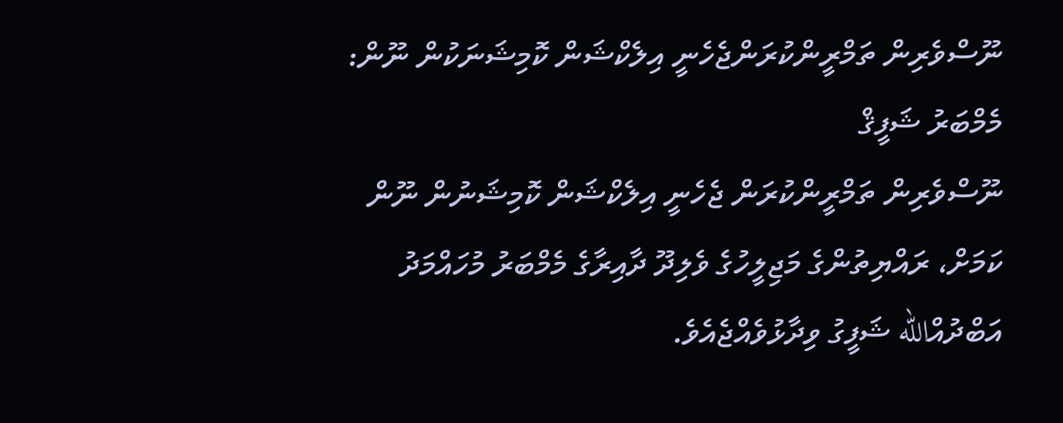ނޫސްވެރިން ތަމްރީންކުރަންޖެހެނީ އިލެކްޝަން ކޮމިޝަނަކުން ނޫން: މެމްބަރު ޝަފީޤް
ނޫސްވެރިން ތަމްރީންކުރަން ޖެހެނީ އިލެކްޝަން ކޮމިޝަނުން ނޫން ކަމަށް، ރައްޔިތުންގެ މަޖިލީހުގެ ވެލިދޫ ދާއިރާގެ މެމްބަރު މުހައްމަދު އަބްދުއްالله ޝަފީގު ވިދާޅުވެއްޖެއެވެ.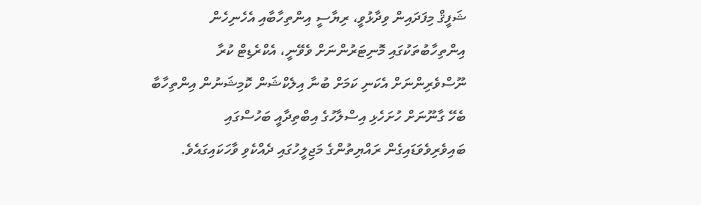ޝަފީޤް މިފަދައިން ވިދާޅުވީ، ރިޔާސީ އިންތިހާބާއި އެހެނިހެން އިންތިހާބުތަކުގައި މޮނިޓަރުންނަށް ވެވޭނީ، އެކްރެޑިޓް ކުރާ ނޫސްވެރިންނަށް އެކަނި ކަމަށް ބުނާ އިލެކްޝަން ކޮމިޝަނުން އިންތިހާބާ ބެހޭ ގާނޫނަށް ހުށަހެޅި އިސްލާހުގެ އިބްތިދާއީ ބަހުސްގައި ބައިވެރިވެވަޑައިގެން ރައްޔިތުންގެ މަޖިލީހުގައި ދެއްކެވި ވާހަކައިގައެވެ.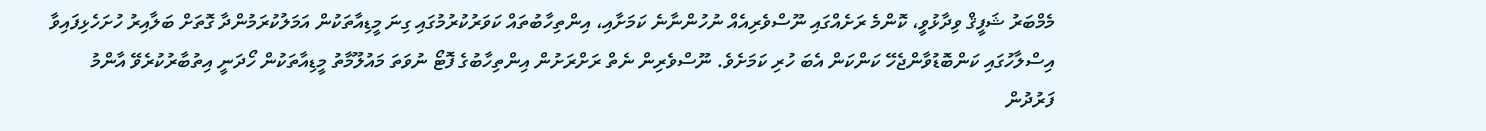މެމްބަރު ޝަފީޤް ވިދާޅުވީ، ކޮންމެ ރަށެއްގައި ނޫސްވެރިއެއް ނުހުންނާނެ ކަމަށާއި، އިންތިހާބުތައް ކަވަރުކުރުމުގައި ގިނަ މީޑިއާތަކުން އަމަލުކުރަމުންދާ ގޮތަށް ބަލާއިރު ހުށަހެޅިފައިވާ އިސްލާހުގައި ކަންބޮޑުވާންޖެހޭ ކަންކަން އެބަ ހުރި ކަމަށެވެ. ނޫސްވެރިން ނެތް ރަށްރަށުން އިންތިހާބުގެ ފޮޓޯ ނުވަތަ މައުލޫމާތު މީޑިއާތަކުން ހޯދަނީ އިތުބާރުކުރެވޭ އާންމު ފަރުދުން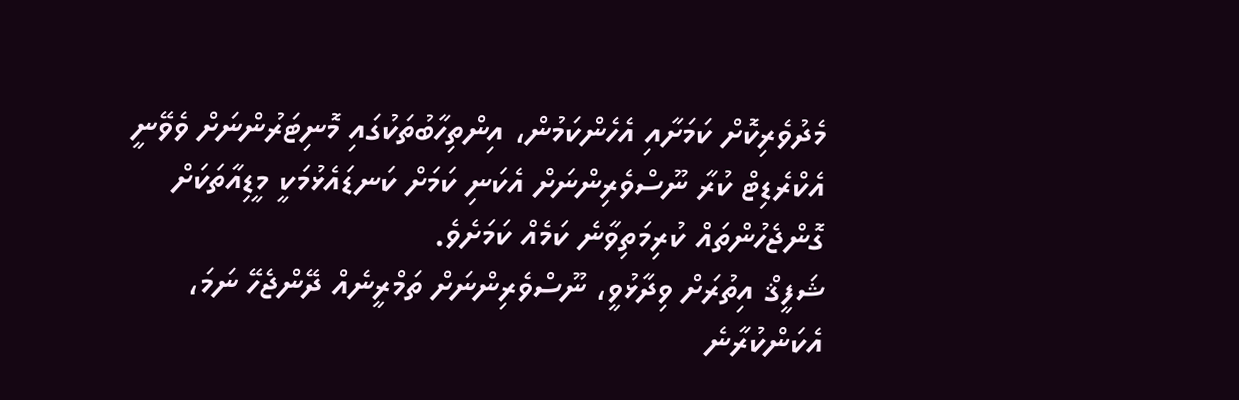މެދުވެރިކޮށް ކަމަށާއި އެހެންކަމުން، އިންތިހާބުތަކުގައި މޮނިޓަރުންނަށް ވެވޭނީ އެކްރެޑިޓް ކުރާ ނޫސްވެރިންނަށް އެކަނި ކަމަށް ކަނޑައެޅުމަކީ މީޑިއާތަކަށް ގޮންޖެހުންތައް ކުރިމަތިވާނެ ކަމެއް ކަމަށެވެ.
ޝަފީޤް އިތުރަށް ވިދާޅުވީ، ނޫސްވެރިންނަށް ތަމްރީނެއް ދޭންޖެހޭ ނަމަ، އެކަންކުރާނެ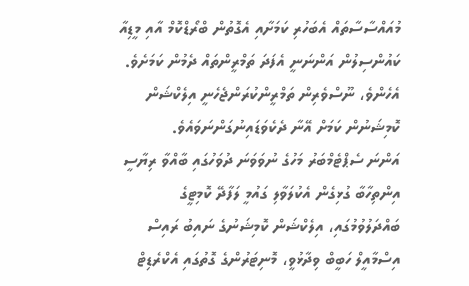މުއައްސާސާތައް އެބަހުރި ކަމަށާއި އެގޮތުން ބްރޯޑްކޮމް އާއި މީޑިއާ ކައުންސިލުން އަންނަނީ އެފަދަ ތަމްރީންތައް ދެމުން ކަމަށެވެ. އެހެންވެ، ނޫސްވެރިން ތަމްރީންކުރަންޖެހެނީ އިލެކްޝަން ކޮމިޝަނުން ކަމަށް އޭނާ ދެކެވަޑައިނުގަންނަވައެވެ.
އަންނަ ސެޕްޓެމްބަރު މަހުގެ ނުވަވަނަ ދުވަހުގައި ބާއްވާ ރިޔާސީ އިންތިހާބާ ގުޅިގެން އެކުލަވާލި ގައުމީ ލަފާދޭ ކޮމިޓީގެ ބައްދަލުވުމުގައި، އިލެކްޝަން ކޮމިޝަނުގެ ނައިބު ރައިސް އިސްމާއީލް ހަބީބް ވިދާޅުވީ، މޮނިޓަރުންގެ ގޮތުގައި އެކްރެޑިޓް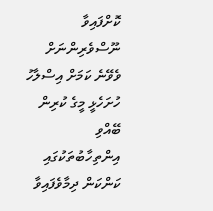ކޮށްފައިވާ ނޫސްވެރިންނަށް ވެވޭނެ ކަމަށް އިސްލާހު ހުށަހެޅީ މީގެ ކުރިން ބޭއްވި އިންތިހާބުތަކުގައި ކަންކަން ދިމާވެފައިވާ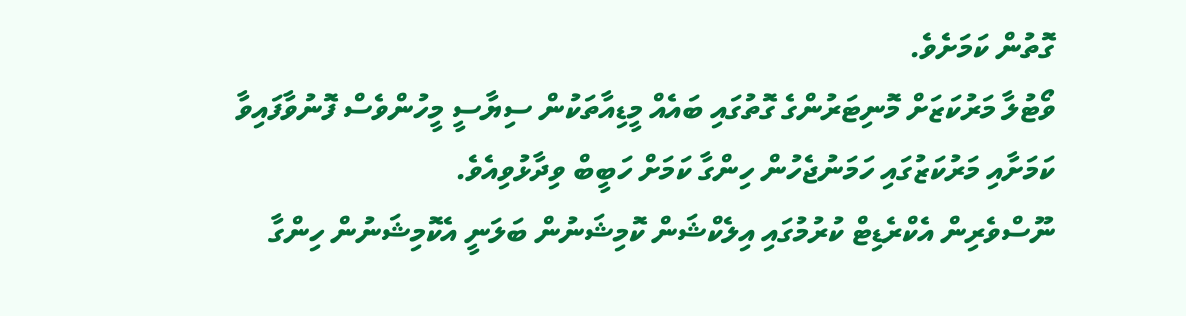ގޮތުން ކަމަށެވެ.
ވޯޓުލާ މަރުކަޒަށް މޮނިޓަރުންގެ ގޮތުގައި ބައެއް މީޑިއާތަކުން ސިޔާސީ މީހުންވެސް ފޮނުވާފައިވާ ކަމަށާއި މަރުކަޒުގައި ހަމަނުޖެހުން ހިންގާ ކަމަށް ހަބީބް ވިދާޅުވިއެވެ.
ނޫސްވެރިން އެކްރެޑިޓް ކުރުމުގައި އިލެކްޝަން ކޮމިޝަނުން ބަލަނީ އެކޮމިޝަނުން ހިންގާ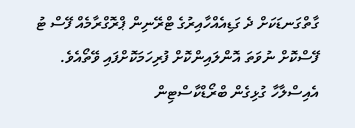ގާތްގަނޑަކަށް ދެ ގަޑިއެއްހާއިރުގެ ޓްރޭނިން ޕްރޮގްރާމެއް ފޭސް ޓު ފޭސްކޮށް ނުވަތަ އޮންލައިންކޮށް ފުރިހަމަކޮށްފައި ވޭތޯއެވެ.
އެއިސްލާހާ ގުޅިގެން ބްރޯޑްކާސްޓިން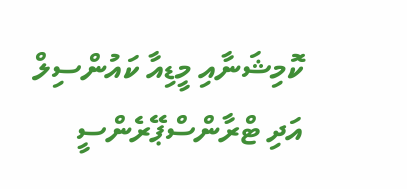ކޮމިޝަނާއި މީޑިއާ ކައުންސިލް އަދި ޓްރާންސްޕޭރެންސީ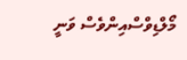މޯލްޑިވްސްއިންވެސް ވަނީ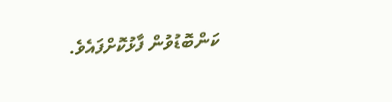ކަންބޮޑުވުން ފާޅުކޮށްފައެވެ.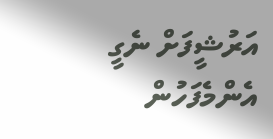އަރުޝީފަށް ނެގީ
އެންމެފަހުން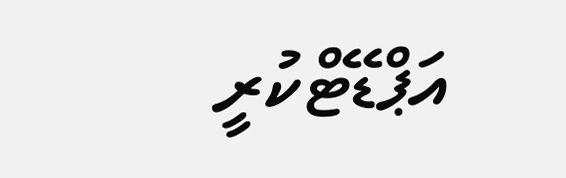އަޕްޑޭޓްކުރީ